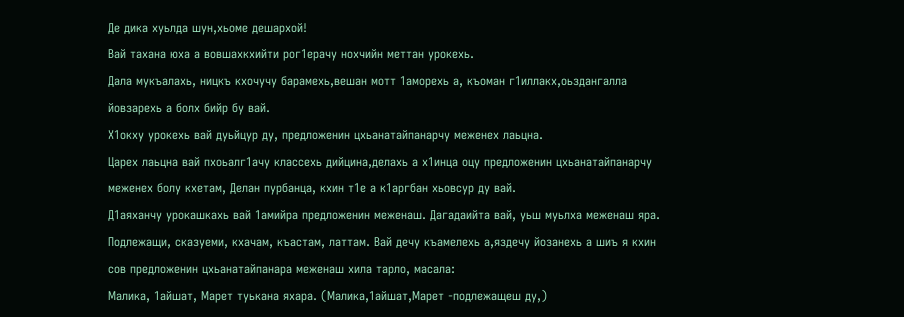Де дика хуьлда шун,хьоме дешархой!
Вай тахана юха а вовшахкхийти рог1ерачу нохчийн меттан урокехь.
Дала мукъалахь, ницкъ кхочучу барамехь,вешан мотт 1аморехь а, къоман г1иллакх,оьздангалла йовзарехь а болх бийр бу вай.
Х1окху урокехь вай дуьйцур ду, предложенин цхьанатайпанарчу меженех лаьцна.
Царех лаьцна вай пхоьалг1ачу классехь дийцина,делахь а х1инца оцу предложенин цхьанатайпанарчу меженех болу кхетам, Делан пурбанца, кхин т1е а к1аргбан хьовсур ду вай.
Д1аяханчу урокашкахь вай 1амийра предложенин меженаш. Дагадаийта вай, уьш муьлха меженаш яра. Подлежащи, сказуеми, кхачам, къастам, латтам. Вай дечу къамелехь а,яздечу йозанехь а шиъ я кхин сов предложенин цхьанатайпанара меженаш хила тарло, масала:
Малика, 1айшат, Марет туькана яхара. (Малика,1айшат,Марет -подлежащеш ду,)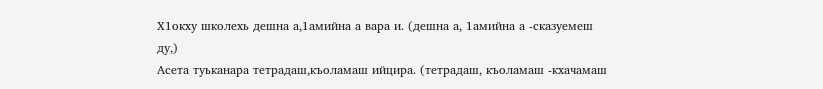Х1окху школехь дешна а,1амийна а вара и. (дешна а, 1амийна а -сказуемеш ду,)
Асета туьканара тетрадаш,къоламаш ийцира. (тетрадаш, къоламаш -кхачамаш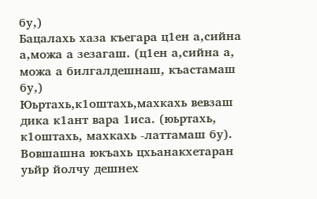бу,)
Бацалахь хаза къегара ц1ен а,сийна а,можа а зезагаш. (ц1ен а,сийна а, можа а билгалдешнаш, къастамаш бу,)
Юьртахь,к1оштахь,махкахь вевзаш дика к1ант вара 1иса. (юьртахь, к1оштахь, махкахь -латтамаш бу).
Вовшашна юкъахь цхьанакхетаран уьйр йолчу дешнех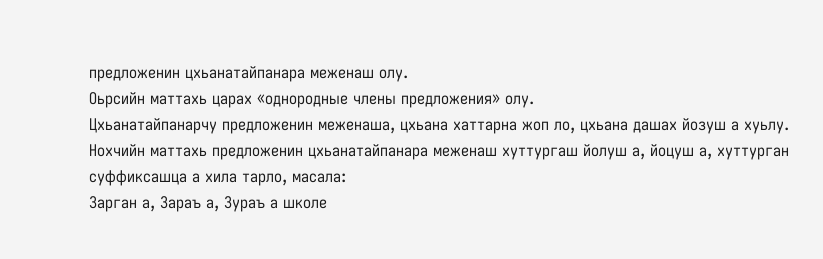предложенин цхьанатайпанара меженаш олу.
Оьрсийн маттахь царах «однородные члены предложения» олу.
Цхьанатайпанарчу предложенин меженаша, цхьана хаттарна жоп ло, цхьана дашах йозуш а хуьлу.
Нохчийн маттахь предложенин цхьанатайпанара меженаш хуттургаш йолуш а, йоцуш а, хуттурган суффиксашца а хила тарло, масала:
Зарган а, Зараъ а, Зураъ а школе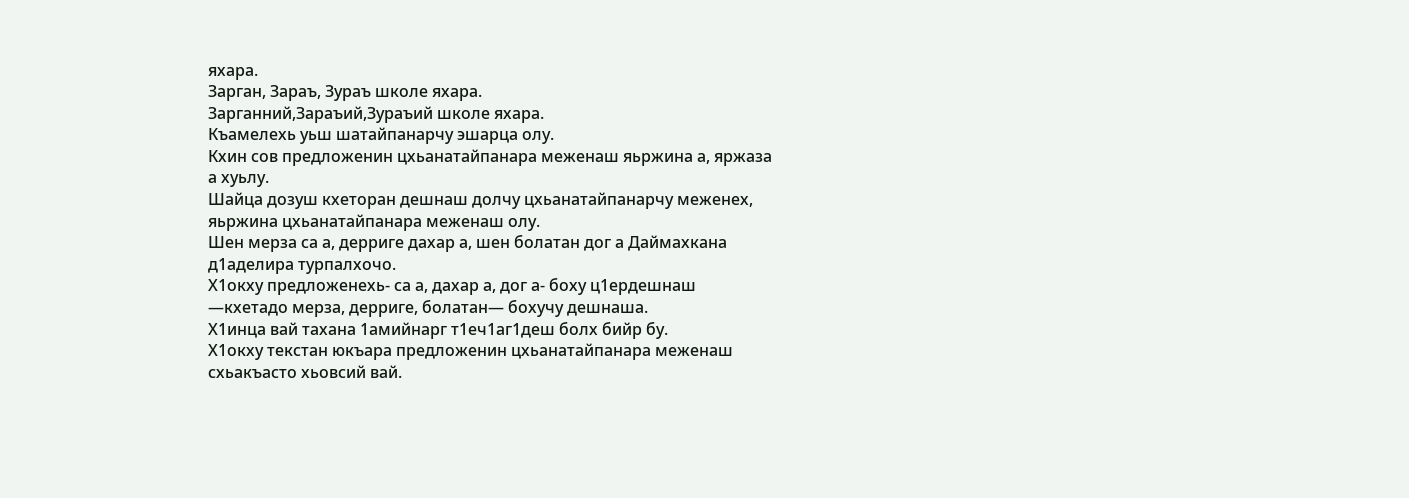яхара.
Зарган, Зараъ, Зураъ школе яхара.
Зарганний,Зараъий,Зураъий школе яхара.
Къамелехь уьш шатайпанарчу эшарца олу.
Кхин сов предложенин цхьанатайпанара меженаш яьржина а, яржаза а хуьлу.
Шайца дозуш кхеторан дешнаш долчу цхьанатайпанарчу меженех, яьржина цхьанатайпанара меженаш олу.
Шен мерза са а, дерриге дахар а, шен болатан дог а Даймахкана д1аделира турпалхочо.
Х1окху предложенехь- са а, дахар а, дог а- боху ц1ердешнаш —кхетадо мерза, дерриге, болатан— бохучу дешнаша.
Х1инца вай тахана 1амийнарг т1еч1аг1деш болх бийр бу.
Х1окху текстан юкъара предложенин цхьанатайпанара меженаш схьакъасто хьовсий вай.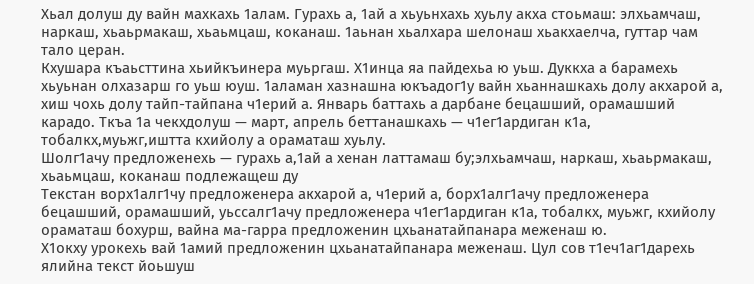Хьал долуш ду вайн махкахь 1алам. Гурахь а, 1ай а хьуьнхахь хуьлу акха стоьмаш: элхьамчаш, наркаш, хьаьрмакаш, хьаьмцаш, коканаш. 1аьнан хьалхара шелонаш хьакхаелча, гуттар чам тало церан.
Кхушара къаьсттина хьийкъинера муьргаш. Х1инца яа пайдехьа ю уьш. Дуккха а барамехь хьуьнан олхазарш го уьш юуш. 1аламан хазнашна юкъадог1у вайн хьаннашкахь долу акхарой а, хиш чохь долу тайп-тайпана ч1ерий а. Январь баттахь а дарбане бецашший, орамашший карадо. Ткъа 1а чекхдолуш — март, апрель беттанашкахь — ч1ег1ардиган к1а, тобалкх,муьжг,иштта кхийолу а ораматаш хуьлу.
Шолг1ачу предложенехь — гурахь а,1ай а хенан латтамаш бу;элхьамчаш, наркаш, хьаьрмакаш, хьаьмцаш, коканаш подлежащеш ду
Текстан ворх1алг1чу предложенера акхарой а, ч1ерий а, борх1алг1ачу предложенера бецашший, орамашший, уьссалг1ачу предложенера ч1ег1ардиган к1а, тобалкх, муьжг, кхийолу ораматаш бохурш, вайна ма-гарра предложенин цхьанатайпанара меженаш ю.
Х1окху урокехь вай 1амий предложенин цхьанатайпанара меженаш. Цул сов т1еч1аг1дарехь ялийна текст йоьшуш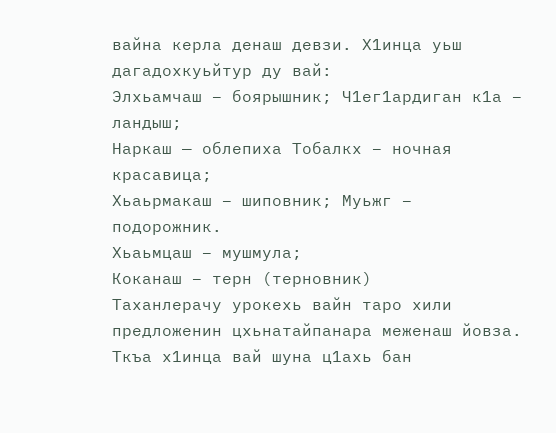вайна керла денаш девзи. Х1инца уьш дагадохкуьйтур ду вай:
Элхьамчаш – боярышник; Ч1ег1ардиган к1а – ландыш;
Наркаш — облепиха Тобалкх – ночная красавица;
Хьаьрмакаш – шиповник; Муьжг – подорожник.
Хьаьмцаш – мушмула;
Коканаш – терн (терновник)
Таханлерачу урокехь вайн таро хили предложенин цхьнатайпанара меженаш йовза.
Ткъа х1инца вай шуна ц1ахь бан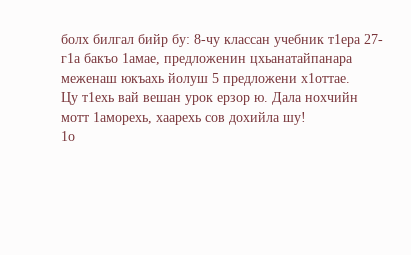болх билгал бийр бу: 8-чу классан учебник т1ера 27-г1а бакъо 1амае, предложенин цхьанатайпанара меженаш юкъахь йолуш 5 предложени х1оттае.
Цу т1ехь вай вешан урок ерзор ю. Дала нохчийн мотт 1аморехь, хаарехь сов дохийла шу!
1о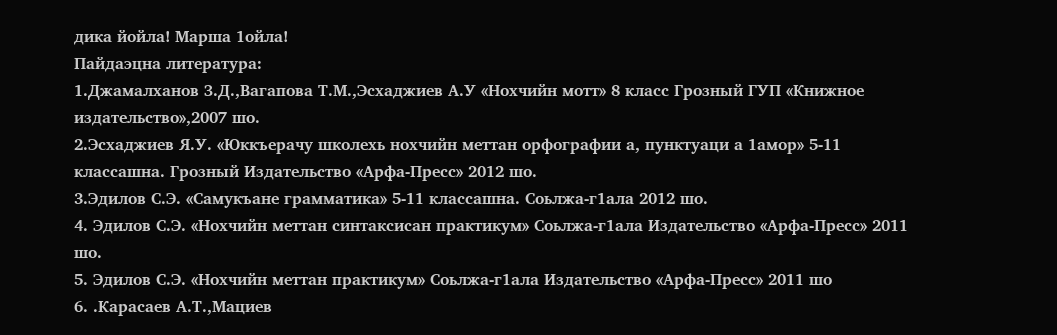дика йойла! Марша 1ойла!
Пайдаэцна литература:
1.Джамалханов З.Д.,Вагапова Т.М.,Эсхаджиев А.У «Нохчийн мотт» 8 класс Грозный ГУП «Книжное издательство»,2007 шо.
2.Эсхаджиев Я.У. «Юккъерачу школехь нохчийн меттан орфографии а, пунктуаци а 1амор» 5-11 классашна. Грозный Издательство «Арфа-Пресс» 2012 шо.
3.Эдилов С.Э. «Самукъане грамматика» 5-11 классашна. Соьлжа-г1ала 2012 шо.
4. Эдилов С.Э. «Нохчийн меттан синтаксисан практикум» Соьлжа-г1ала Издательство «Арфа-Пресс» 2011 шо.
5. Эдилов С.Э. «Нохчийн меттан практикум» Соьлжа-г1ала Издательство «Арфа-Пресс» 2011 шо
6. .Карасаев А.Т.,Мациев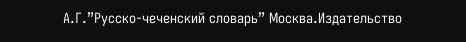А.Г.”Русско-чеченский словарь” Москва.Издательство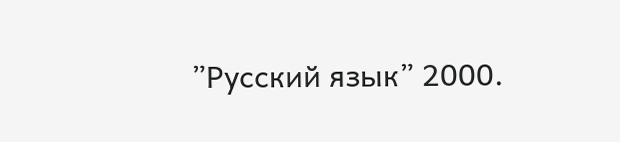”Русский язык” 2000.